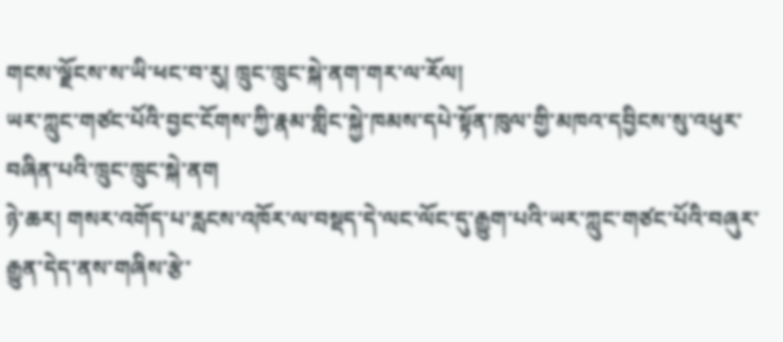གངས་ལྗོངས་ས་ཡི་ཕང་བ་རུ། ཁྲུང་ཁྲུང་སྐེ་ནག་གར་ལ་རོལ།
ཡར་ཀླུང་གཙང་པོའི་བྱང་ངོགས་ཀྱི་རྣམ་གླིང་སྐྱེ་ཁམས་དཔེ་སྟོན་ཁུལ་གྱི་མཁའ་དབྱིངས་སུ་འཕུར་བཞིན་པའི་ཁྲུང་ཁྲུང་སྐེ་ནག
ཉེ་ཆར། གསར་འགོད་པ་རླངས་འཁོར་ལ་བསྡད་དེ་ལང་ལོང་དུ་རྒྱུག་པའི་ཡར་ཀླུང་གཙང་པོའི་བཞུར་རྒྱུན་དེད་ནས་གཞིས་རྩེ་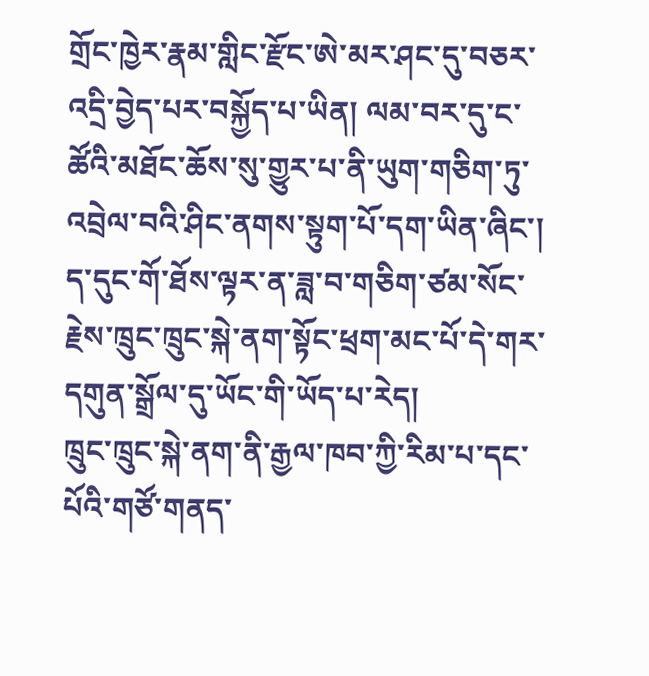གྲོང་ཁྱེར་རྣམ་གླིང་རྫོང་ཨེ་མར་ཤང་དུ་བཅར་འདྲི་བྱེད་པར་བསྐྱོད་པ་ཡིན། ལམ་བར་དུ་ང་ཚོའི་མཐོང་ཆོས་སུ་གྱུར་པ་ནི་ཡུག་གཅིག་ཏུ་འབྲེལ་བའི་ཤིང་ནགས་སྟུག་པོ་དག་ཡིན་ཞིང་། ད་དུང་གོ་ཐོས་ལྟར་ན་ཟླ་བ་གཅིག་ཙམ་སོང་རྗེས་ཁྲུང་ཁྲུང་སྐེ་ནག་སྟོང་ཕྲག་མང་པོ་དེ་གར་དགུན་སྒྲོལ་དུ་ཡོང་གི་ཡོད་པ་རེད།
ཁྲུང་ཁྲུང་སྐེ་ནག་ནི་རྒྱལ་ཁབ་ཀྱི་རིམ་པ་དང་པོའི་གཙོ་གནད་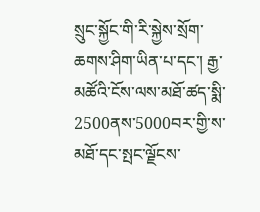སྲུང་སྐྱོང་གི་རི་སྐྱེས་སྲོག་ཆགས་ཤིག་ཡིན་པ་དང་། རྒྱ་མཚོའི་ངོས་ལས་མཐོ་ཚད་སྨི་2500ནས་5000བར་གྱི་ས་མཐོ་དང་སྤང་ལྗོངས་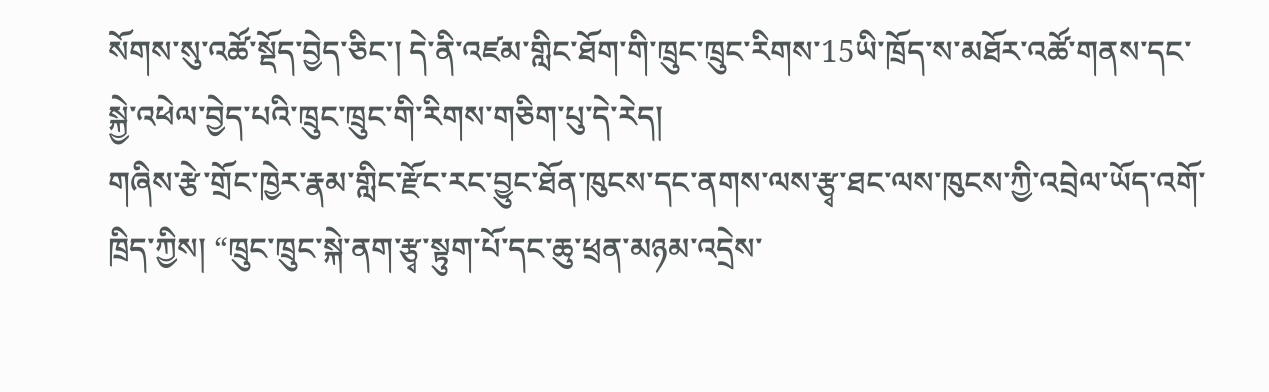སོགས་སུ་འཚོ་སྡོད་བྱེད་ཅིང་། དེ་ནི་འཛམ་གླིང་ཐོག་གི་ཁྲུང་ཁྲུང་རིགས་15ཡི་ཁྲོད་ས་མཐོར་འཚོ་གནས་དང་སྐྱེ་འཕེལ་བྱེད་པའི་ཁྲུང་ཁྲུང་གི་རིགས་གཅིག་པུ་དེ་རེད།
གཞིས་རྩེ་གྲོང་ཁྱེར་རྣམ་གླིང་རྫོང་རང་བྱུང་ཐོན་ཁུངས་དང་ནགས་ལས་རྩྭ་ཐང་ལས་ཁུངས་ཀྱི་འབྲེལ་ཡོད་འགོ་ཁྲིད་ཀྱིས། “ཁྲུང་ཁྲུང་སྐེ་ནག་རྩྭ་སྟུག་པོ་དང་ཆུ་ཕྲན་མཉམ་འདྲེས་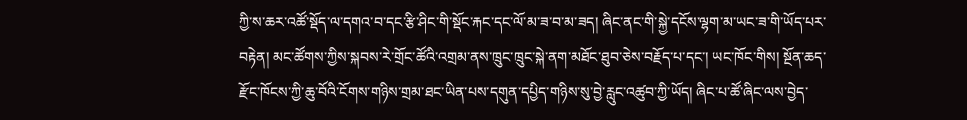ཀྱི་ས་ཆར་འཚོ་སྡོད་ལ་དགའ་བ་དང་རྩི་ཤིང་གི་སྡོང་རྐང་དང་ལོ་མ་ཟ་བ་མ་ཟད། ཞིང་ནང་གི་སྐྱེ་དངོས་ལྷག་མ་ཡང་ཟ་གི་ཡོད་པར་བརྟེན། མང་ཚོགས་ཀྱིས་སྐབས་རེ་གྲོང་ཚོའི་འགྲམ་ནས་ཁྲུང་ཁྲུང་སྐེ་ནག་མཐོང་ཐུབ་ཅེས་བརྗོད་པ་དང་། ཡང་ཁོང་གིས། སྔོན་ཆད་རྫོང་ཁོངས་ཀྱི་ཆུ་བོའི་ངོགས་གཉིས་གྲམ་ཐང་ཡིན་པས་དགུན་དཔྱིད་གཉིས་སུ་བྱེ་རླུང་འཚུབ་ཀྱི་ཡོད། ཞིང་པ་ཚོ་ཞིང་ལས་བྱེད་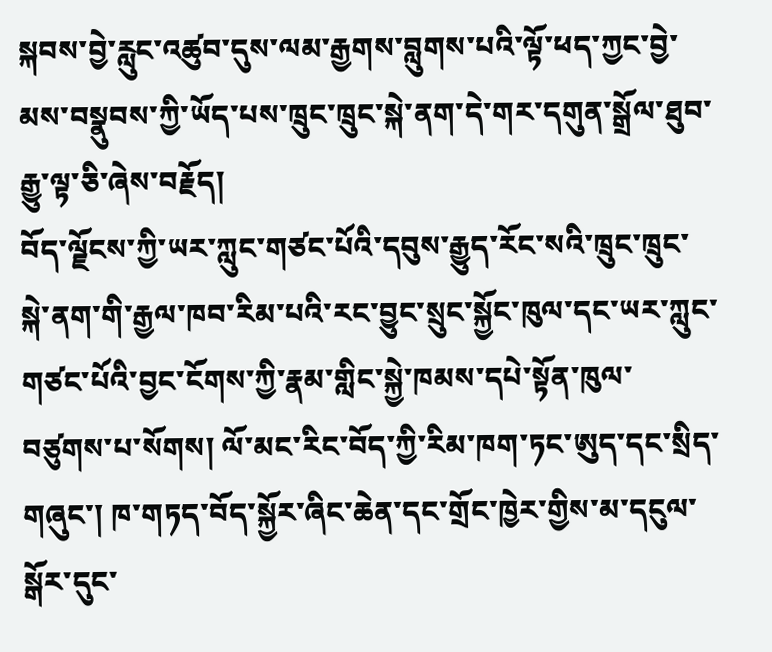སྐབས་བྱེ་རླུང་འཚུབ་དུས་ལམ་རྒྱགས་བླུགས་པའི་ལྟོ་ཕད་ཀྱང་བྱེ་མས་བསྣུབས་ཀྱི་ཡོད་པས་ཁྲུང་ཁྲུང་སྐེ་ནག་དེ་གར་དགུན་སྒྲོལ་ཐུབ་རྒྱུ་ལྟ་ཅི་ཞེས་བརྗོད།
བོད་ལྗོངས་ཀྱི་ཡར་ཀླུང་གཙང་པོའི་དབུས་རྒྱུད་རོང་སའི་ཁྲུང་ཁྲུང་སྐེ་ནག་གི་རྒྱལ་ཁབ་རིམ་པའི་རང་བྱུང་སྲུང་སྐྱོང་ཁུལ་དང་ཡར་ཀླུང་གཙང་པོའི་བྱང་ངོགས་ཀྱི་རྣམ་གླིང་སྐྱེ་ཁམས་དཔེ་སྟོན་ཁུལ་བཙུགས་པ་སོགས། ལོ་མང་རིང་བོད་ཀྱི་རིམ་ཁག་ཏང་ཨུད་དང་སྲིད་གཞུང་། ཁ་གཏད་བོད་སྐྱོར་ཞིང་ཆེན་དང་གྲོང་ཁྱེར་གྱིས་མ་དངུལ་སྒོར་དུང་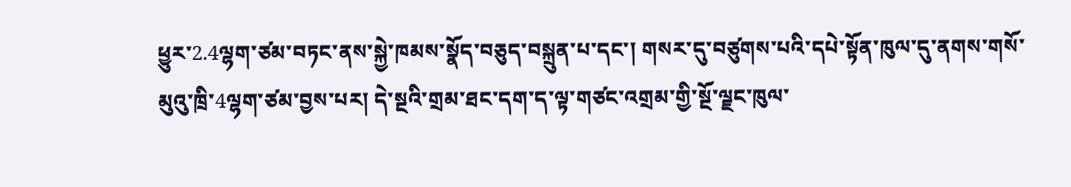ཕྱུར་2.4ལྷག་ཙམ་བཏང་ནས་སྐྱེ་ཁམས་སྣོད་བཅུད་བསྐྲུན་པ་དང་། གསར་དུ་བཙུགས་པའི་དཔེ་སྟོན་ཁུལ་དུ་ནགས་གསོ་མུའུ་ཁྲི་4ལྷག་ཙམ་བྱས་པར། དེ་སྔའི་གྲམ་ཐང་དག་ད་ལྟ་གཙང་འགྲམ་གྱི་སྔོ་ལྗང་ཁུལ་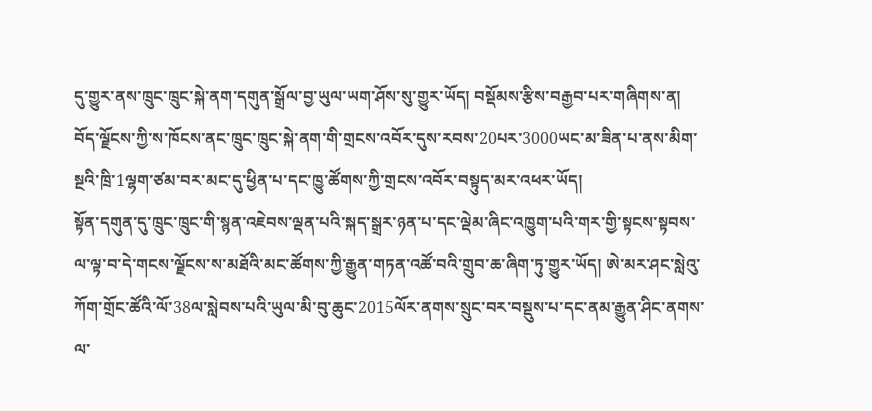དུ་གྱུར་ནས་ཁྲུང་ཁྲུང་སྐེ་ནག་དགུན་སྒྲོལ་བྱ་ཡུལ་ཡག་ཤོས་སུ་གྱུར་ཡོད། བསྡོམས་རྩིས་བརྒྱབ་པར་གཞིགས་ན། བོད་ལྗོངས་ཀྱི་ས་ཁོངས་ནང་ཁྲུང་ཁྲུང་སྐེ་ནག་གི་གྲངས་འབོར་དུས་རབས་20པར་3000ཡང་མ་ཟིན་པ་ནས་མིག་སྔའི་ཁྲི་1ལྷག་ཙམ་བར་མང་དུ་ཕྱིན་པ་དང་ཁྱུ་ཚོགས་ཀྱི་གྲངས་འབོར་བསྟུད་མར་འཕར་ཡོད།
སྟོན་དགུན་དུ་ཁྲུང་ཁྲུང་གི་སྙན་འཇེབས་ལྡན་པའི་སྐད་སྒྲར་ཉན་པ་དང་ལྡེམ་ཞིང་འཁྱུག་པའི་གར་གྱི་སྟངས་སྟབས་ལ་ལྟ་བ་དེ་གངས་ལྗོངས་ས་མཐོའི་མང་ཚོགས་ཀྱི་རྒྱུན་གཏན་འཚོ་བའི་གྲུབ་ཆ་ཞིག་ཏུ་གྱུར་ཡོད། ཨེ་མར་ཤང་སླེའུ་ཀོག་གྲོང་ཚོའི་ལོ་38ལ་སླེབས་པའི་ཡུལ་མི་བུ་ཆུང་2015ལོར་ནགས་སྲུང་བར་བསྡུས་པ་དང་ནམ་རྒྱུན་ཤིང་ནགས་ལ་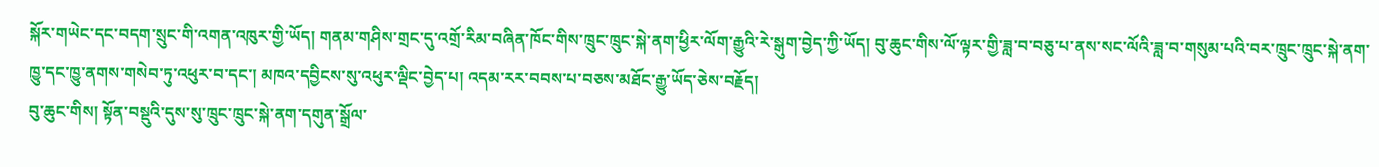སྐོར་གཡེང་དང་བདག་སྲུང་གི་འགན་འཁུར་གྱི་ཡོད། གནམ་གཤིས་གྲང་དུ་འགྲོ་རིམ་བཞིན་ཁོང་གིས་ཁྲུང་ཁྲུང་སྐེ་ནག་ཕྱིར་ལོག་རྒྱུའི་རེ་སྒུག་བྱེད་ཀྱི་ཡོད། བུ་ཆུང་གིས་ལོ་ལྟར་གྱི་ཟླ་བ་བཅུ་པ་ནས་སང་ལོའི་ཟླ་བ་གསུམ་པའི་བར་ཁྲུང་ཁྲུང་སྐེ་ནག་ཁྱུ་དང་ཁྱུ་ནགས་གསེབ་ཏུ་འཕུར་བ་དང་། མཁའ་དབྱིངས་སུ་འཕུར་ལྡིང་བྱེད་པ། འདམ་རར་བབས་པ་བཅས་མཐོང་རྒྱུ་ཡོད་ཅེས་བརྗོད།
བུ་ཆུང་གིས། སྟོན་བསྡུའི་དུས་སུ་ཁྲུང་ཁྲུང་སྐེ་ནག་དགུན་སྒྲོལ་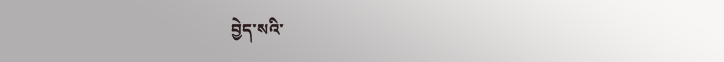བྱེད་སའི་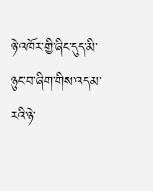ཉེ་འཁོར་གྱི་ཞིང་དུད་མི་ཉུང་བ་ཞིག་གིས་འདམ་རའི་ཉེ་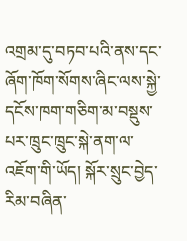འགྲམ་དུ་བཏབ་པའི་ནས་དང་ཞོག་ཁོག་སོགས་ཞིང་ལས་སྐྱེ་དངོས་ཁག་གཅིག་མ་བསྡུས་པར་ཁྲུང་ཁྲུང་སྐེ་ནག་ལ་འཇོག་གི་ཡོད། སྐོར་སྲུང་བྱེད་རིམ་བཞིན་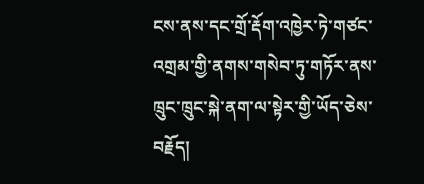ངས་ནས་དང་གྲོ་རྡོག་འཁྱེར་ཏེ་གཙང་འགྲམ་གྱི་ནགས་གསེབ་ཏུ་གཏོར་ནས་ཁྲུང་ཁྲུང་སྐེ་ནག་ལ་སྟེར་གྱི་ཡོད་ཅེས་བརྗོད།